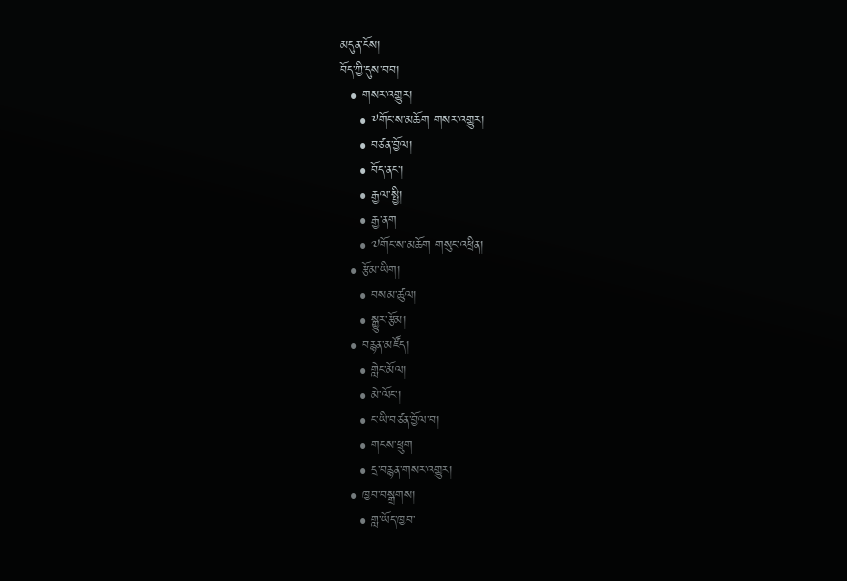མདུན་ངོས།
བོད་ཀྱི་དུས་བབ།
  • གསར་འགྱུར།
    • ༸གོང་ས་མཆོག གསར་འགྱུར།
    • བཙན་བྱོལ།
    • བོད་ནང་།
    • རྒྱལ་སྤྱི།
    • རྒྱ་ནག
    • ༧གོང་ས་མཆོག གསུང་འཕྲིན།
  • རྩོམ་ཡིག།
    • བསམ་ཚུལ།
    • སྒྱུར་རྩོམ།
  • བརྙན་མཛོད།
    • གླེང་མོལ།
    • མེ་ལོང་།
    • ང་ཡི་བཙན་བྱོལ་བ།
    • གངས་ཕྲུག
    • དྲ་བརྙན་གསར་འགྱུར།
  • ཁྱབ་བསྒྲགས།
    • གླ་ཡོད་ཁྱབ་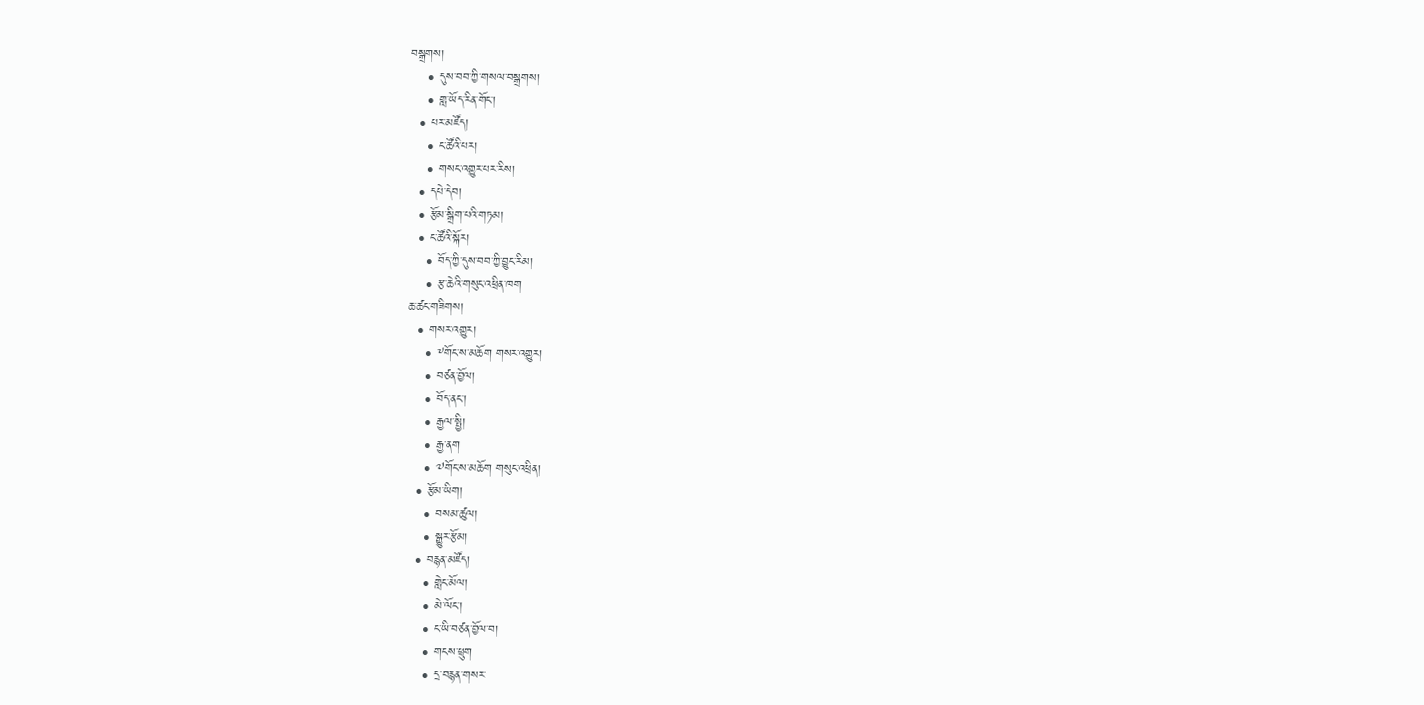བསྒྲགས།
    • དུས་བབ་ཀྱི་གསལ་བསྒྲགས།
    • གླ་ཡོད་རིན་གོང་།
  • པར་མཛོད།
    • ང་ཚོའི་པར།
    • གསང་འགྱུར་པར་རིས།
  • དཔེ་དེབ།
  • རྩོམ་སྒྲིག་པའི་གཏམ།
  • ང་ཚོའི་སྐོར།
    • བོད་ཀྱི་དུས་བབ་ཀྱི་བྱུང་རིམ།
    • རྩ་ཆེའི་གསུང་འཕྲིན་ཁག
ཆ་ཚང་གཟིགས།
  • གསར་འགྱུར།
    • ༸གོང་ས་མཆོག གསར་འགྱུར།
    • བཙན་བྱོལ།
    • བོད་ནང་།
    • རྒྱལ་སྤྱི།
    • རྒྱ་ནག
    • ༧གོང་ས་མཆོག གསུང་འཕྲིན།
  • རྩོམ་ཡིག།
    • བསམ་ཚུལ།
    • སྒྱུར་རྩོམ།
  • བརྙན་མཛོད།
    • གླེང་མོལ།
    • མེ་ལོང་།
    • ང་ཡི་བཙན་བྱོལ་བ།
    • གངས་ཕྲུག
    • དྲ་བརྙན་གསར་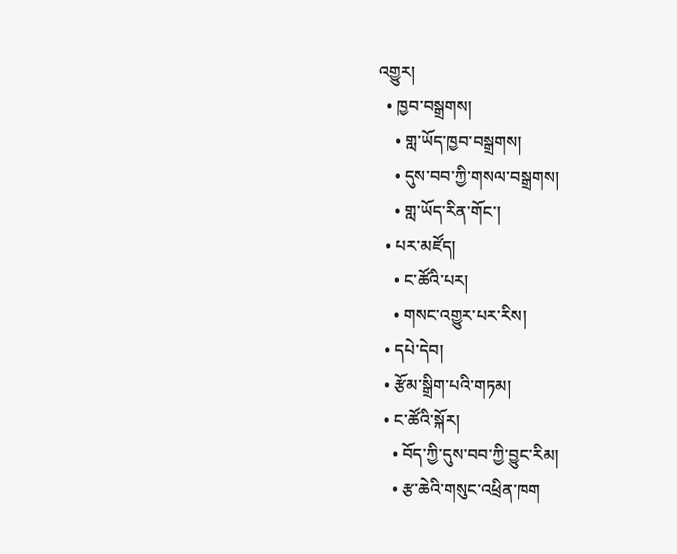འགྱུར།
  • ཁྱབ་བསྒྲགས།
    • གླ་ཡོད་ཁྱབ་བསྒྲགས།
    • དུས་བབ་ཀྱི་གསལ་བསྒྲགས།
    • གླ་ཡོད་རིན་གོང་།
  • པར་མཛོད།
    • ང་ཚོའི་པར།
    • གསང་འགྱུར་པར་རིས།
  • དཔེ་དེབ།
  • རྩོམ་སྒྲིག་པའི་གཏམ།
  • ང་ཚོའི་སྐོར།
    • བོད་ཀྱི་དུས་བབ་ཀྱི་བྱུང་རིམ།
    • རྩ་ཆེའི་གསུང་འཕྲིན་ཁག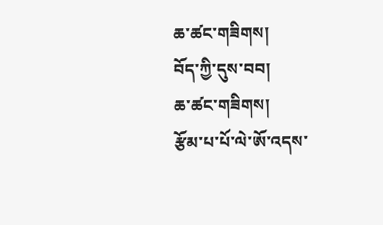ཆ་ཚང་གཟིགས།
བོད་ཀྱི་དུས་བབ།
ཆ་ཚང་གཟིགས།
རྩོམ་པ་པོ་ལེ་ཨོ་འདས་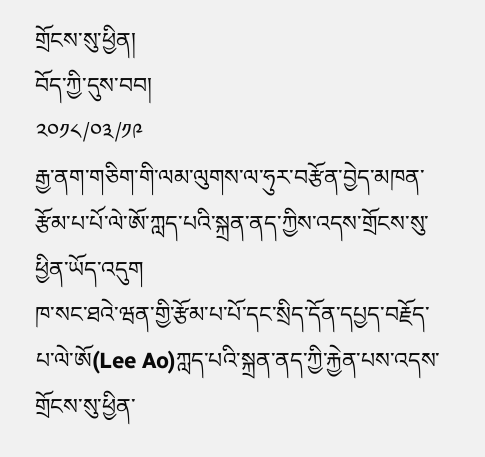གྲོངས་སུ་ཕྱིན།
བོད་ཀྱི་དུས་བབ།
༢༠༡༨/༠༣/༡༩
རྒྱ་ནག་གཅིག་གི་ལམ་ལུགས་ལ་ཧུར་བརྩོན་བྱེད་མཁན་རྩོམ་པ་པོ་ལེ་ཨོ་ཀླད་པའི་སྐྲན་ནད་ཀྱིས་འདས་གྲོངས་སུ་ཕྱིན་ཡོད་འདུག
ཁ་སང་ཐའེ་ཝན་གྱི་རྩོམ་པ་པོ་དང་སྲིད་དོན་དཔྱད་བརྗོད་པ་ལེ་ཨོ(Lee Ao)ཀླད་པའི་སྐྲན་ནད་ཀྱི་རྐྱེན་པས་འདས་གྲོངས་སུ་ཕྱིན་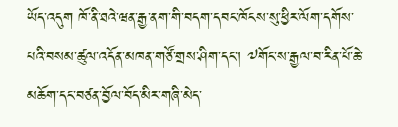ཡོད་འདུག ཁོ་ནི་ཐའེ་ཝན་རྒྱ་ནག་གི་བདག་དབང་ཁོངས་སུ་ཕྱིར་ལོག་དགོས་པའི་བསམ་ཚུལ་འདོན་མཁན་གཙོ་གྲས་ཤིག་དང་། ༧གོང་ས་རྒྱལ་བ་རིན་པོ་ཆེ་མཆོག་དང་བཙན་བྱོལ་བོད་མིར་གཞི་མེད་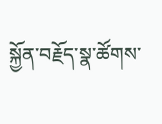སྐྱོན་བརྗོད་སྣ་ཚོགས་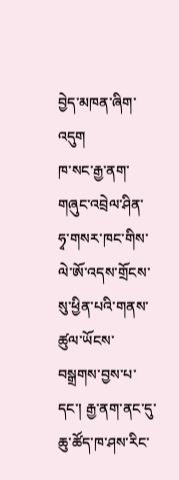བྱེད་མཁན་ཞིག་འདུག
ཁ་སང་རྒྱ་ནག་གཞུང་འབྲེལ་ཤིན་ཧྭ་གསར་ཁང་གིས་ལེ་ཨོ་འདས་གྲོངས་སུ་ཕྱིན་པའི་གནས་ཚུལ་ཡོངས་བསྒྲགས་བྱས་པ་དང་། རྒྱ་ནག་ནང་དུ་ཆུ་ཚོད་ཁ་ཤས་རིང་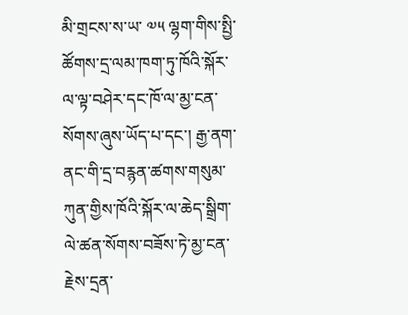མི་གྲངས་ས་ཡ་ ༧༥ ལྷག་གིས་སྤྱི་ཚོགས་དྲ་ལམ་ཁག་ཏུ་ཁོའི་སྐོར་ལ་ལྟ་བཤེར་དང་ཁོ་ལ་མྱ་ངན་སོགས་ཞུས་ཡོད་པ་དང་། རྒྱ་ནག་ནང་གི་དྲ་བརྙན་ཚགས་གསུམ་ཀུན་གྱིས་ཁོའི་སྐོར་ལ་ཆེད་སྒྲིག་ལེ་ཚན་སོགས་བཟོས་ཏེ་མྱ་ངན་རྗེས་དྲན་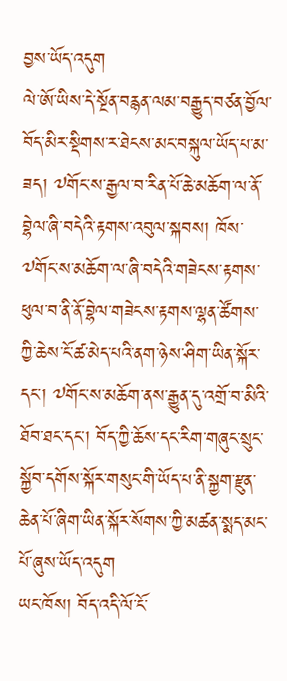བྱས་ཡོད་འདུག
ལེ་ཨོ་ཡིས་དེ་སྔོན་བརྙན་ལམ་བརྒྱུད་བཙན་བྱོལ་བོད་མིར་སྡིགས་ར་ཐེངས་མང་བསྐུལ་ཡོད་པ་མ་ཟད། ༧གོང་ས་རྒྱལ་བ་རིན་པོ་ཆེ་མཆོག་ལ་ནོ་བྷེལ་ཞི་བདེའི་རྟགས་འབུལ་སྐབས། ཁོས་༧གོང་ས་མཆོག་ལ་ཞི་བདེའི་གཟེངས་རྟགས་ཕུལ་བ་ནི་ནོ་བྷེལ་གཟེངས་རྟགས་ལྷན་ཚོགས་ཀྱི་ཆེས་ངོ་ཚ་མེད་པའི་ནག་ཉེས་ཤིག་ཡིན་སྐོར་དང་། ༧གོང་ས་མཆོག་ནས་རྒྱུན་དུ་འགྲོ་བ་མིའི་ཐོབ་ཐང་དང་། བོད་ཀྱི་ཆོས་དང་རིག་གཞུང་སྲུང་སྐྱོབ་དགོས་སྐོར་གསུང་གི་ཡོད་པ་ནི་སྐྱག་རྫུན་ཆེན་པོ་ཞིག་ཡིན་སྐོར་སོགས་ཀྱི་མཚན་སྨད་མང་པོ་ཞུས་ཡོད་འདུག
ཡང་ཁོས། བོད་འདི་ལོ་ངོ་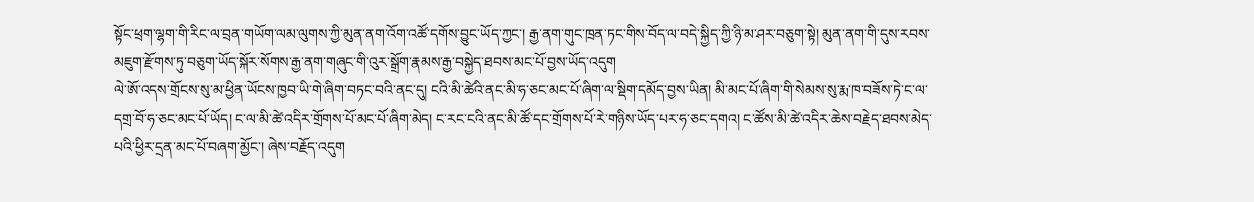སྟོང་ཕྲག་ལྷག་གི་རིང་ལ་བྲན་གཡོག་ལམ་ལུགས་ཀྱི་མུན་ནག་འོག་འཚོ་དགོས་བྱུང་ཡོད་ཀྱང་། རྒྱ་ནག་གུང་ཁྲན་ཏང་གིས་བོད་ལ་བདེ་སྐྱིད་ཀྱི་ཉི་མ་ཤར་བཅུག་སྟེ། མུན་ནག་གི་དུས་རབས་མཇུག་རྫོགས་ཏུ་བཅུག་ཡོད་སྐོར་སོགས་རྒྱ་ནག་གཞུང་གི་འུར་སྒྲོག་རྣམས་རྒྱ་བསྐྱེད་ཐབས་མང་པོ་བྱས་ཡོད་འདུག
ལེ་ཨོ་འདས་གྲོངས་སུ་མ་ཕྱིན་ཡོངས་ཁྱབ་ཡི་གེ་ཞིག་བཏང་བའི་ནང་དུ། ངའི་མི་ཚེའི་ནང་མི་ཧ་ཅང་མང་པོ་ཞིག་ལ་སྡིག་དམོད་བྱས་ཡིན། མི་མང་པོ་ཞིག་གི་སེམས་སུ་རྨ་ཁ་བཟོས་ཏེ་ང་ལ་དགྲ་བོ་ཧ་ཅང་མང་པོ་ཡོད། ང་ལ་མི་ཚེ་འདིར་གྲོགས་པོ་མང་པོ་ཞིག་མེད། ང་རང་ངའི་ནང་མི་ཚོ་དང་གྲོགས་པོ་རེ་གཉིས་ཡོད་པར་ཧ་ཅང་དགའ། ང་ཚོས་མི་ཚེ་འདིར་ཆེས་བརྗེད་ཐབས་མེད་པའི་ཕྱིར་དྲན་མང་པོ་བཞག་མྱོང་། ཞེས་བརྗོད་འདུག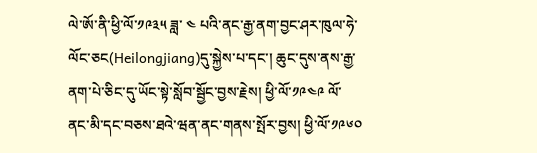ལེ་ཨོ་ནི་ཕྱི་ལོ་༡༩༣༥ ཟླ་ ༤ པའི་ནང་རྒྱ་ནག་བྱང་ཤར་ཁུལ་ཧེ་ལོང་ཅང(Heilongjiang)དུ་སྐྱེས་པ་དང་། ཆུང་དུས་ནས་རྒྱ་ནག་པེ་ཅིང་དུ་ཡོང་སྟེ་སློབ་སྦྱོང་བྱས་རྗེས། ཕྱི་ལོ་༡༩༤༩ ལོ་ནང་མི་དང་བཅས་ཐའེ་ཝན་ནང་གནས་སྤོར་བྱས། ཕྱི་ལོ་༡༩༦༠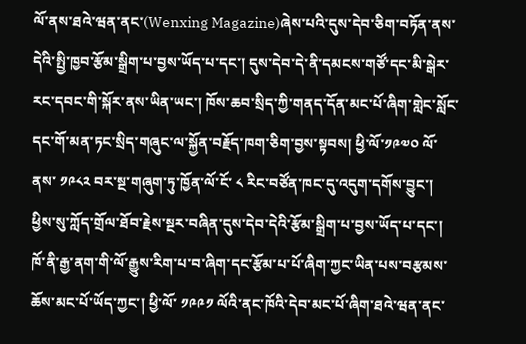ལོ་ནས་ཐའེ་ཝན་ནང་(Wenxing Magazine)ཞེས་པའི་དུས་དེབ་ཅིག་བཏོན་ནས་དེའི་སྤྱི་ཁྱབ་རྩོམ་སྒྲིག་པ་བྱས་ཡོད་པ་དང་། དུས་དེབ་དེ་ནི་དམངས་གཙོ་དང་མི་སྒེར་རང་དབང་གི་སྐོར་ནས་ཡིན་ཡང་། ཁོས་ཆབ་སྲིད་ཀྱི་གནད་དོན་མང་པོ་ཞིག་གླེང་སློང་དང་གོ་མན་ཏང་སྲིད་གཞུང་ལ་སྐྱོན་བརྗོད་ཁག་ཅིག་བྱས་སྟབས། ཕྱི་ལོ་༡༩༧༠ ལོ་ནས་ ༡༩༨༢ བར་སྔ་གཞུག་ཏུ་ཁྱོན་ལོ་ངོ་ ༨ རིང་བཙོན་ཁང་དུ་འདུག་དགོས་བྱུང་།
ཕྱིས་སུ་ཀློད་གྲོལ་ཐོབ་རྗེས་སྔར་བཞིན་དུས་དེབ་དེའི་རྩོམ་སྒྲིག་པ་བྱས་ཡོད་པ་དང་། ཁོ་ནི་རྒྱ་ནག་གི་ལོ་རྒྱུས་རིག་པ་བ་ཞིག་དང་རྩོམ་པ་པོ་ཞིག་ཀྱང་ཡིན་པས་བརྩམས་ཆོས་མང་པོ་ཡོད་ཀྱང་། ཕྱི་ལོ་ ༡༩༩༡ ལོའི་ནང་ཁོའི་དེབ་མང་པོ་ཞིག་ཐའེ་ཝན་ནང་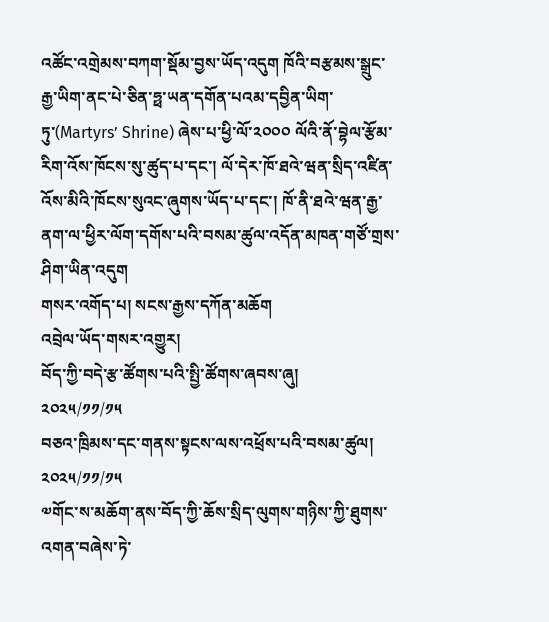འཚོང་འགྲེམས་བཀག་སྡོམ་བྱས་ཡོད་འདུག ཁོའི་བརྩམས་སྒྲུང་རྒྱ་ཡིག་ནང་པེ་ཅིན་ཧྥ་ཡན་དགོན་པའམ་དབྱིན་ཡིག་ཏུ་(Martyrs’ Shrine) ཞེས་པ་ཕྱི་ལོ་༢༠༠༠ ལོའི་ནོ་བྷེལ་རྩོམ་རིག་འོས་ཁོངས་སུ་ཚུད་པ་དང་། ལོ་དེར་ཁོ་ཐའེ་ཝན་སྲིད་འཛིན་འོས་མིའི་ཁོངས་སུའང་ཞུགས་ཡོད་པ་དང་། ཁོ་ནི་ཐའེ་ཝན་རྒྱ་ནག་ལ་ཕྱིར་ལོག་དགོས་པའི་བསམ་ཚུལ་འདོན་མཁན་གཙོ་གྲས་ཤིག་ཡིན་འདུག
གསར་འགོད་པ། སངས་རྒྱས་དཀོན་མཆོག
འབྲེལ་ཡོད་གསར་འགྱུར།
བོད་ཀྱི་བདེ་རྩ་ཚོགས་པའི་སྤྱི་ཚོགས་ཞབས་ཞུ།
༢༠༢༥/༡༡/༡༥
བཅའ་ཁྲིམས་དང་གནས་སྟངས་ལས་འཕྲོས་པའི་བསམ་ཚུལ།
༢༠༢༥/༡༡/༡༥
༧གོང་ས་མཆོག་ནས་བོད་ཀྱི་ཆོས་སྲིད་ལུགས་གཉིས་ཀྱི་ཐུགས་འགན་བཞེས་ཏེ་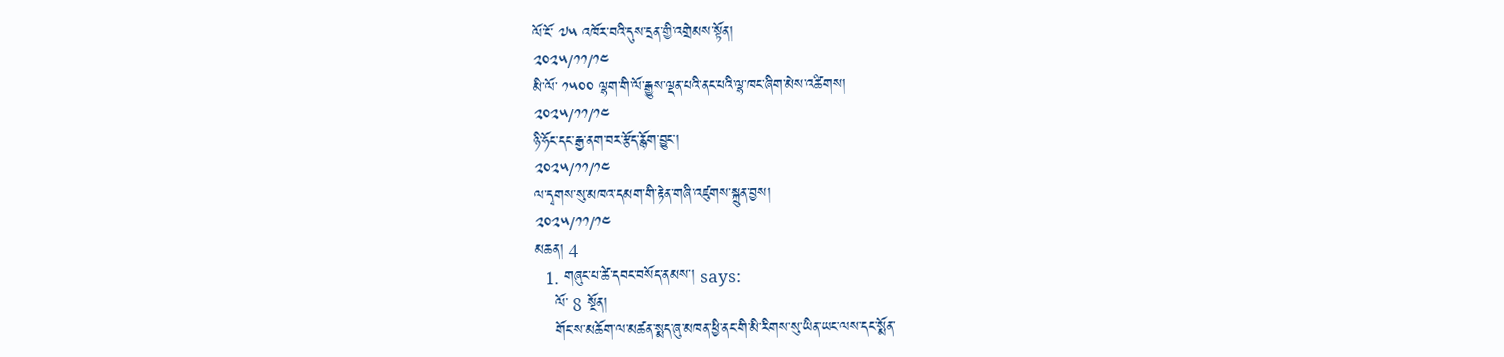ལོ་ངོ་ ༧༥ འཁོར་བའི་དུས་དྲན་གྱི་འགྲེམས་སྟོན།
༢༠༢༥/༡༡/༡༤
མི་ལོ་ ༡༥༠༠ ལྷག་གི་ལོ་རྒྱུས་ལྡན་པའི་ནང་པའི་ལྷ་ཁང་ཞིག་མེས་འཚིགས།
༢༠༢༥/༡༡/༡༤
ཉི་ཧོང་དང་རྒྱ་ནག་བར་རྩོད་རྙོག་བྱུང་།
༢༠༢༥/༡༡/༡༤
ལ་དྭགས་སུ་མཁའ་དམག་གི་རྟེན་གཞི་འཛུགས་སྐྲུན་བྱས།
༢༠༢༥/༡༡/༡༤
མཆན། 4
  1. གཞུང་པ་ཚེ་དབང་བསོད་ནམས་། says:
    ལོ་ 8 སྔོན།
    གོང་ས་མཆོག་ལ་མཚན་སྨད་ཞུ་མཁན་ཕྱི་ནང་གི་མི་རིགས་སུ་ཡིན་ཡང་ལས་དང་སྨོན་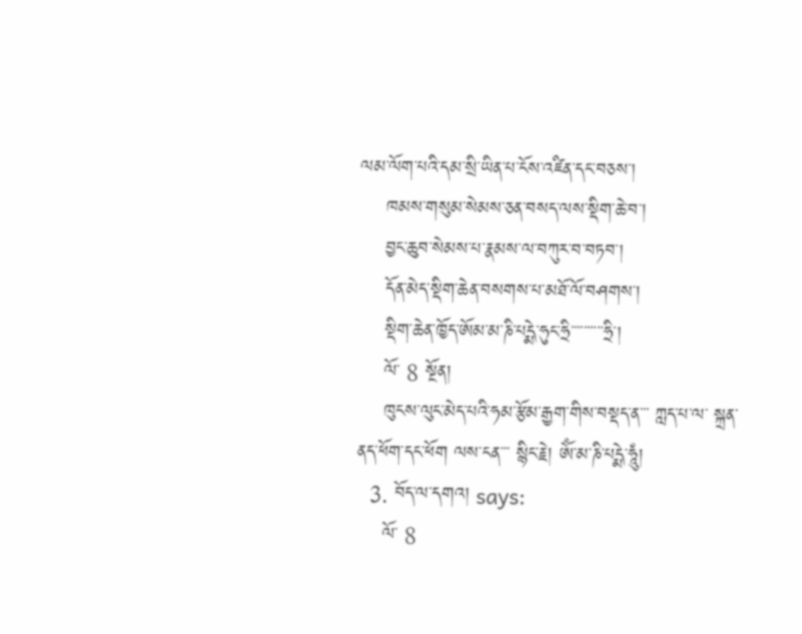ལམ་ལོག་པའི་དམ་སྲི་ཡིན་པ་ངོས་འཛིན་དང་བཅས་།
    ཁམས་གསུམ་སེམས་ཅན་བསད་ལས་སྡིག་ཆེ་བ་།
    བྱང་ཆུབ་སེམས་པ་རྣམས་ལ་བཀུར་བ་བཏབ་།
    དོན་མེད་སྡིག་ཆེན་བསགས་པ་མཐོ་ལོ་བཤགས་།
    སྡིག་ཆེན་ཁྱོད་ཨོམ་མ་ཎི་པདྨེ་ཧུང་ཧྲི་་་་་་་་་་ཧྲི་།
    ལོ་ 8 སྔོན།
    ཁུངས་ལུང་མེད་པའི་ཧམ་རྩོམ་རྒྱག་གིས་བསྡད་ན་་་ ཀླད་པ་ལ་ སྐྲན་ནད་ཕོག་དང་ཕོག ལས་ངན་་་ སྙིང་རྗེ། ཨོཾ་མ་ཎི་པདྨེ་ཧཱུཾ།
  3. བོད་ལ་དགའ། says:
    ལོ་ 8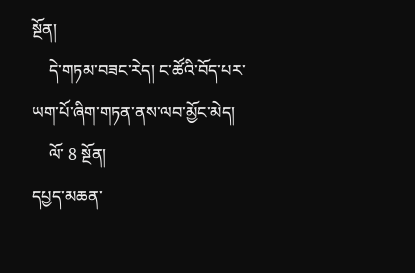སྔོན།
    དེ་གཏམ་བཟང་རེད། ང་ཚོའི་བོད་པར་ཡག་པོ་ཞིག་གཏན་ནས་ལབ་མྱོང་མེད།
    ལོ་ 8 སྔོན།
དཔྱད་མཆན་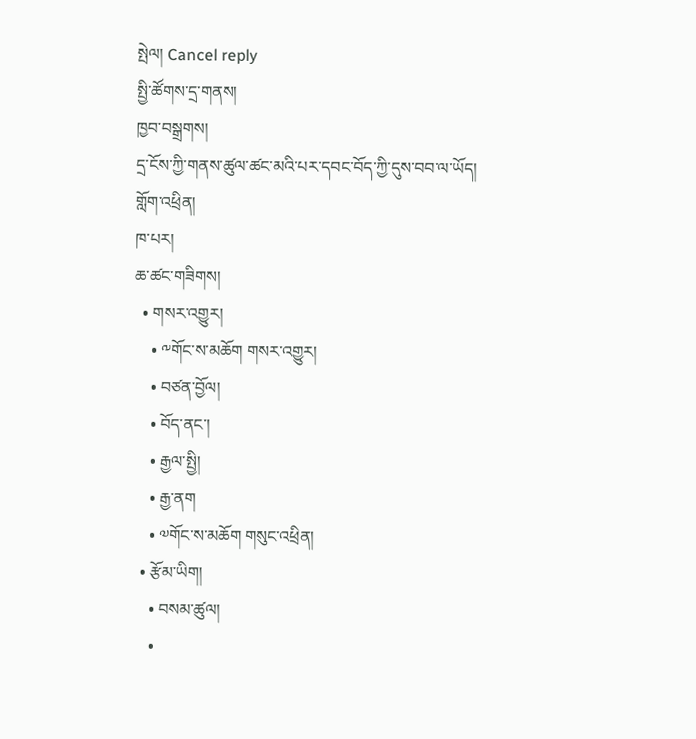སྤེལ། Cancel reply
སྤྱི་ཚོགས་དྲ་གནས།
ཁྱབ་བསྒྲགས།
དྲ་ངོས་ཀྱི་གནས་ཚུལ་ཚང་མའི་པར་དབང་བོད་ཀྱི་དུས་བབ་ལ་ཡོད།
གློག་འཕྲིན།
ཁ་པར།
ཆ་ཚང་གཟིགས།
  • གསར་འགྱུར།
    • ༸གོང་ས་མཆོག གསར་འགྱུར།
    • བཙན་བྱོལ།
    • བོད་ནང་།
    • རྒྱལ་སྤྱི།
    • རྒྱ་ནག
    • ༧གོང་ས་མཆོག གསུང་འཕྲིན།
  • རྩོམ་ཡིག།
    • བསམ་ཚུལ།
    •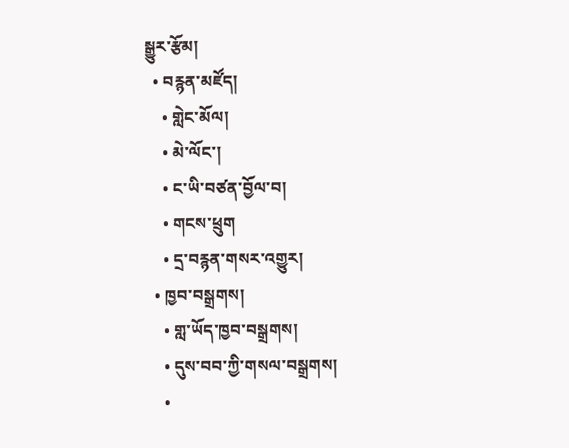སྒྱུར་རྩོམ།
  • བརྙན་མཛོད།
    • གླེང་མོལ།
    • མེ་ལོང་།
    • ང་ཡི་བཙན་བྱོལ་བ།
    • གངས་ཕྲུག
    • དྲ་བརྙན་གསར་འགྱུར།
  • ཁྱབ་བསྒྲགས།
    • གླ་ཡོད་ཁྱབ་བསྒྲགས།
    • དུས་བབ་ཀྱི་གསལ་བསྒྲགས།
    •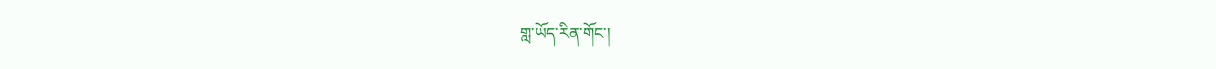གླ་ཡོད་རིན་གོང་།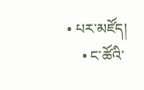• པར་མཛོད།
    • ང་ཚོའི་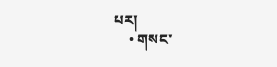པར།
    • གསང་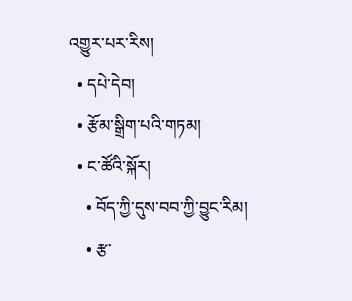འགྱུར་པར་རིས།
  • དཔེ་དེབ།
  • རྩོམ་སྒྲིག་པའི་གཏམ།
  • ང་ཚོའི་སྐོར།
    • བོད་ཀྱི་དུས་བབ་ཀྱི་བྱུང་རིམ།
    • རྩ་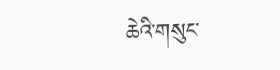ཆེའི་གསུང་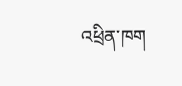འཕྲིན་ཁག